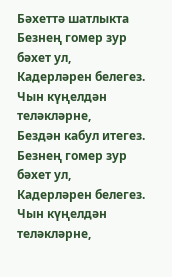Бәхеттә шатлыкта
Безнең гомер зур бәхет ул,
Кадерләрен белегез.
Чын күңелдән теләкләрне,
Бездән кабул итегез.
Безнең гомер зур бәхет ул,
Кадерләрен белегез.
Чын күңелдән теләкләрне,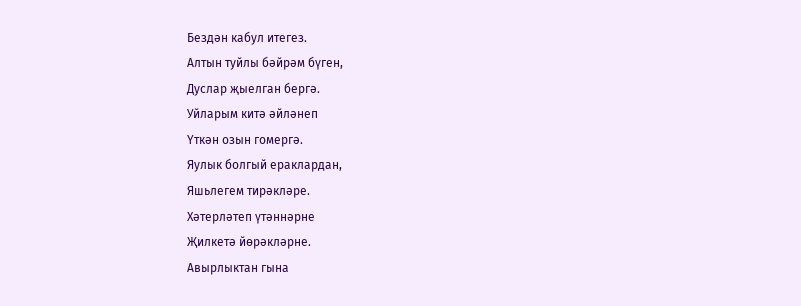Бездән кабул итегез.
Алтын туйлы бәйрәм бүген,
Дуслар җыелган бергә.
Уйларым китә әйләнеп
Үткән озын гомергә.
Яулык болгый ераклардан,
Яшьлегем тирәкләре.
Хәтерләтеп үтәннәрне
Җилкетә йөрәкләрне.
Авырлыктан гына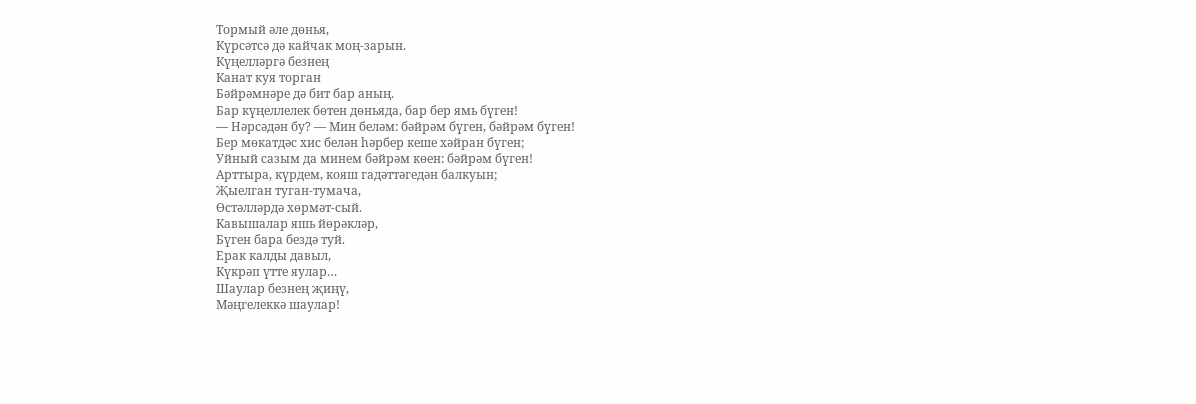Тормый әле дөнья,
Күрсәтсә дә кайчак моң-зарын.
Күңелләргә безнең
Канат куя торган
Бәйрәмнәре дә бит бар аның.
Бар күңеллелек бөтен дөньяда, бар бер ямь бүген!
— Нәрсәдән бу? — Мин беләм: бәйрәм бүген, бәйрәм бүген!
Бер мөкатдәс хис белән һәрбер кеше хәйран бүген;
Уйный сазым да минем бәйрәм көен: бәйрәм бүген!
Арттыра, күрдем, кояш гадәттәгедән балкуын;
Җыелган туган-тумача,
Өстәлләрдә хөрмәт-сый.
Кавышалар яшь йөрәкләр,
Бүген бара бездә туй.
Ерак калды давыл,
Күкрәп үтте яулар…
Шаулар безнең җиңү,
Мәңгелеккә шаулар!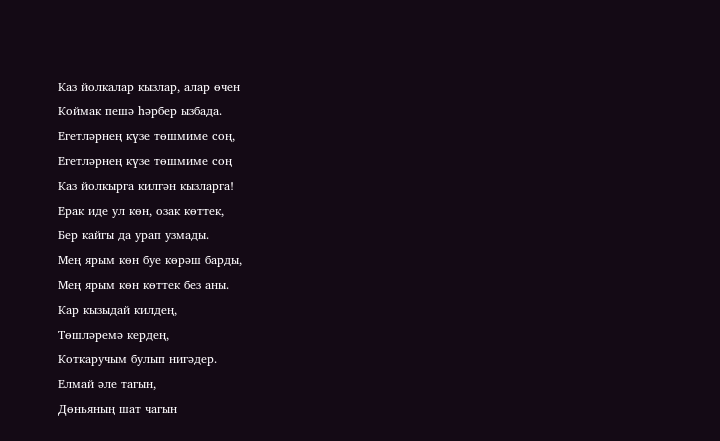Каз йолкалар кызлар, алар өчен
Коймак пешә hәрбер ызбада.
Егетләрнең күзе төшмиме соң,
Егетләрнең күзе төшмиме соң
Каз йолкырга килгән кызларга!
Ерак иде ул көн, озак көттек,
Бер кайгы да урап узмады.
Мең ярым көн буе көрәш барды,
Мең ярым көн көттек без аны.
Кар кызыдай килдең,
Төшләремә кердең,
Коткаручым булып нигәдер.
Елмай әле тагын,
Дөньяның шат чагын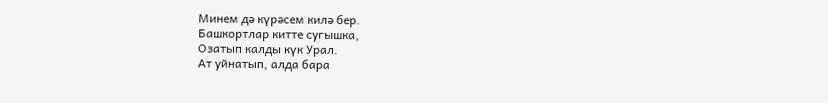Минем дә күрәсем килә бер.
Башкортлар китте сугышка,
Озатып калды күк Урал.
Ат уйнатып, алда бара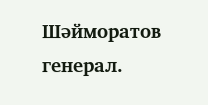Шәйморатов генерал.